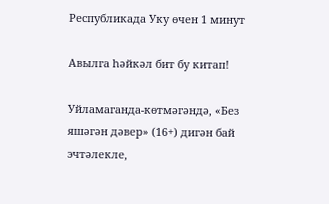Республикада Уку өчен 1 минут

Авылга һәйкәл бит бу китап!

Уйламаганда-көтмәгәндә, «Без яшәгән дәвер» (16+) дигән бай эчтәлекле,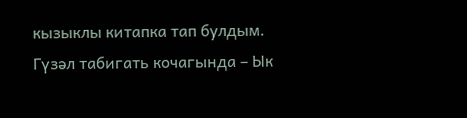кызыклы китапка тап булдым. Гүзәл табигать кочагында – Ык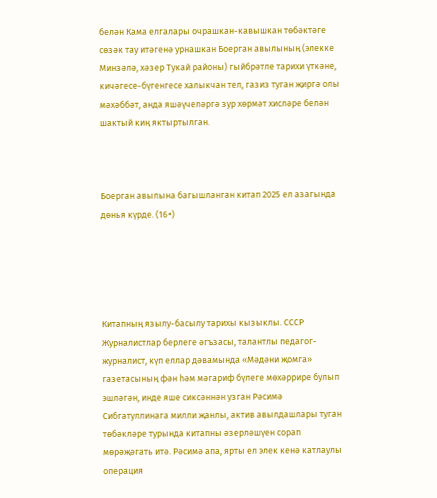белән Кама елгалары очрашкан-кавышкан төбәктәге сөзәк тау итәгенә урнашкан Боерган авылының (элекке Минзәлә, хәзер Тукай районы) гыйбрәтле тарихи үткәне, кичәгесе-бүгенгесе халыкчан тел, газиз туган җиргә олы мәхәббәт, анда яшәүчеләргә зур хөрмәт хисләре белән шактый киң яктыртылган.



Боерган авылына багышланган китап 2025 ел азагында дөнья күрде. (16+)





Китапның язылу-басылу тарихы кызыклы. СССР Журналистлар берлеге әгъзасы, талантлы педагог-журналист, күп еллар дәвамында «Мәдәни җомга» газетасының фән һәм мәгариф бүлеге мөхәррире булып эшләгән, инде яше сиксәннән узган Рәсимә Сибгатуллинага милли җанлы, актив авылдашлары туган төбәкләре турында китапны әзерләшүен сорап мөрәҗәгать итә. Рәсимә апа, ярты ел элек кенә катлаулы операция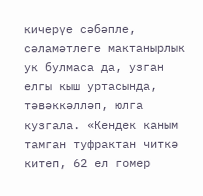кичерүе сәбәпле, сәламәтлеге мактанырлык ук булмаса да, узган елгы кыш уртасында, тәвәккәлләп, юлга кузгала. «Кендек каным тамган туфрактан читкә китеп, 62 ел гомер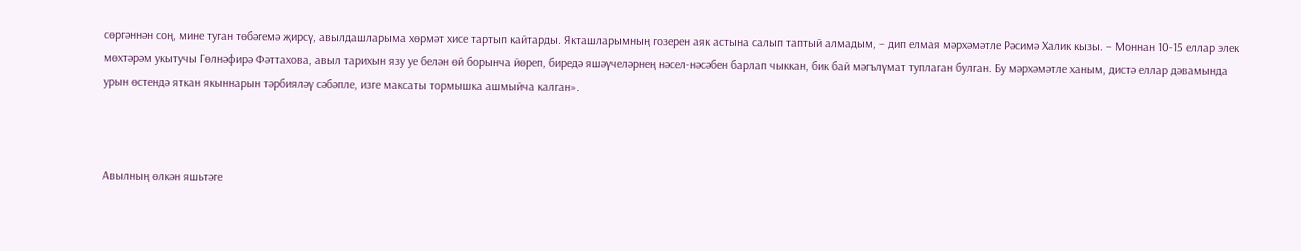сөргәннән соң, мине туган төбәгемә җирсү, авылдашларыма хөрмәт хисе тартып кайтарды. Якташларымның гозерен аяк астына салып таптый алмадым, – дип елмая мәрхәмәтле Рәсимә Халик кызы. – Моннан 10-15 еллар элек мөхтәрәм укытучы Гөлнәфирә Фәттахова, авыл тарихын язу уе белән өй борынча йөреп, биредә яшәүчеләрнең нәсел-нәсәбен барлап чыккан, бик бай мәгълүмат туплаган булган. Бу мәрхәмәтле ханым, дистә еллар дәвамында урын өстендә яткан якыннарын тәрбияләү сәбәпле, изге максаты тормышка ашмыйча калган».



Авылның өлкән яшьтәге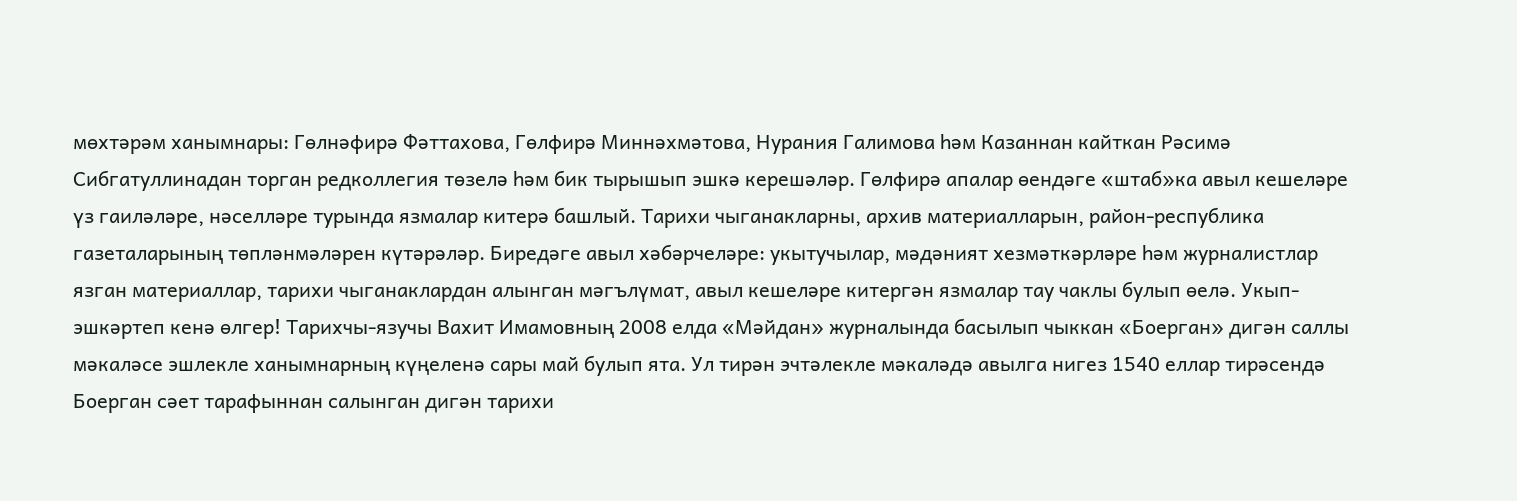мөхтәрәм ханымнары: Гөлнәфирә Фәттахова, Гөлфирә Миннәхмәтова, Нурания Галимова һәм Казаннан кайткан Рәсимә Сибгатуллинадан торган редколлегия төзелә һәм бик тырышып эшкә керешәләр. Гөлфирә апалар өендәге «штаб»ка авыл кешеләре үз гаиләләре, нәселләре турында язмалар китерә башлый. Тарихи чыганакларны, архив материалларын, район-республика газеталарының төпләнмәләрен күтәрәләр. Биредәге авыл хәбәрчеләре: укытучылар, мәдәният хезмәткәрләре һәм журналистлар язган материаллар, тарихи чыганаклардан алынган мәгълүмат, авыл кешеләре китергән язмалар тау чаклы булып өелә. Укып-эшкәртеп кенә өлгер! Тарихчы-язучы Вахит Имамовның 2008 елда «Мәйдан» журналында басылып чыккан «Боерган» дигән саллы мәкаләсе эшлекле ханымнарның күңеленә сары май булып ята. Ул тирән эчтәлекле мәкаләдә авылга нигез 1540 еллар тирәсендә Боерган сәет тарафыннан салынган дигән тарихи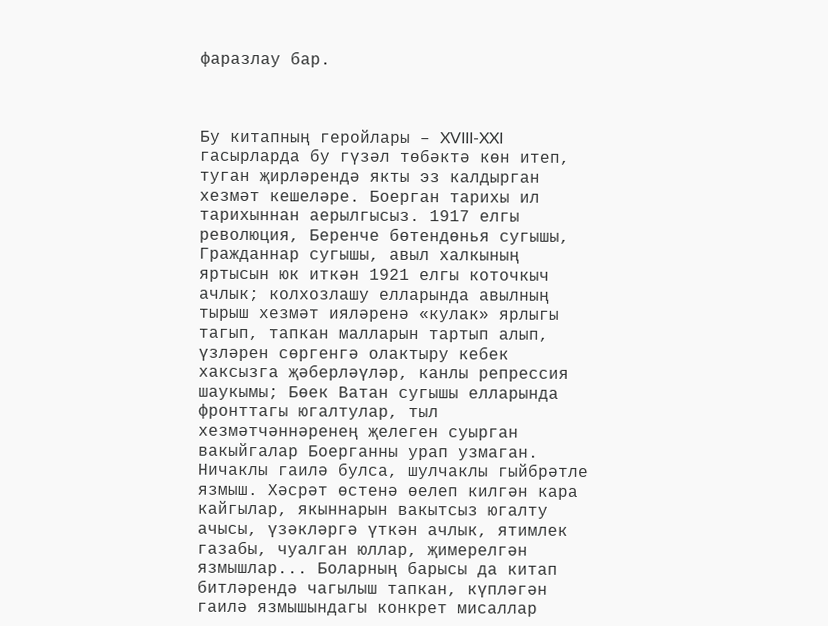фаразлау бар.



Бу китапның геройлары – XVIII-XXI гасырларда бу гүзәл төбәктә көн итеп, туган җирләрендә якты эз калдырган хезмәт кешеләре. Боерган тарихы ил тарихыннан аерылгысыз. 1917 елгы революция, Беренче бөтендөнья сугышы, Гражданнар сугышы, авыл халкының яртысын юк иткән 1921 елгы коточкыч ачлык; колхозлашу елларында авылның тырыш хезмәт ияләренә «кулак» ярлыгы тагып, тапкан малларын тартып алып, үзләрен сөргенгә олактыру кебек хаксызга җәберләүләр, канлы репрессия шаукымы; Бөек Ватан сугышы елларында фронттагы югалтулар, тыл хезмәтчәннәренең җелеген суырган вакыйгалар Боерганны урап узмаган. Ничаклы гаилә булса, шулчаклы гыйбрәтле язмыш. Хәсрәт өстенә өелеп килгән кара кайгылар, якыннарын вакытсыз югалту ачысы, үзәкләргә үткән ачлык, ятимлек газабы, чуалган юллар, җимерелгән язмышлар... Боларның барысы да китап битләрендә чагылыш тапкан, күпләгән гаилә язмышындагы конкрет мисаллар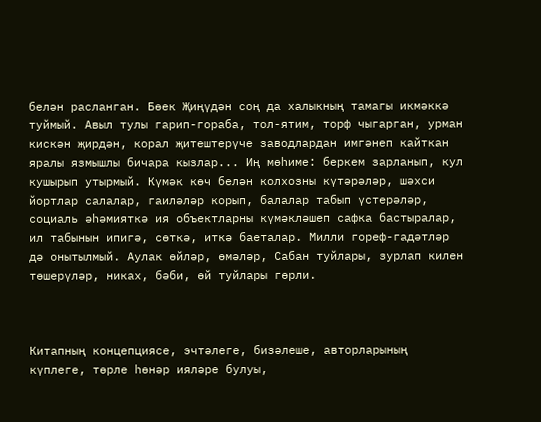белән расланган. Бөек Җиңүдән соң да халыкның тамагы икмәккә туймый. Авыл тулы гарип-гораба, тол-ятим, торф чыгарган, урман кискән җирдән, корал җитештерүче заводлардан имгәнеп кайткан яралы язмышлы бичара кызлар... Иң мөһиме: беркем зарланып, кул кушырып утырмый. Күмәк көч белән колхозны күтәрәләр, шәхси йортлар салалар, гаиләләр корып, балалар табып үстерәләр, социаль әһәмияткә ия объектларны күмәкләшеп сафка бастыралар, ил табынын ипигә, сөткә, иткә баеталар. Милли гореф-гадәтләр дә онытылмый. Аулак өйләр, өмәләр, Сабан туйлары, зурлап килен төшерүләр, никах, бәби, өй туйлары гөрли.



Китапның концепциясе, эчтәлеге, бизәлеше, авторларының күплеге, төрле һөнәр ияләре булуы,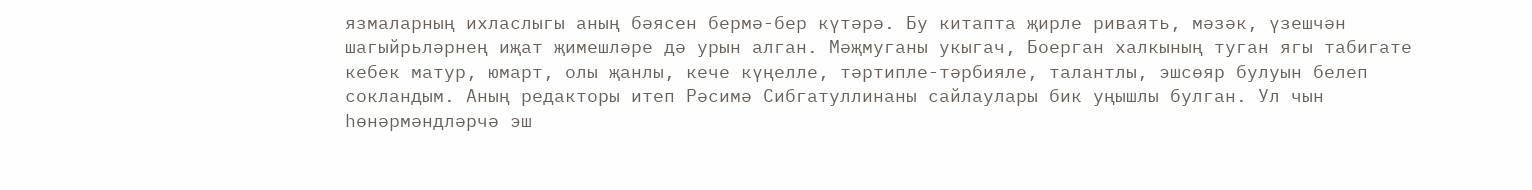язмаларның ихласлыгы аның бәясен бермә-бер күтәрә. Бу китапта җирле риваять, мәзәк, үзешчән шагыйрьләрнең иҗат җимешләре дә урын алган. Мәҗмуганы укыгач, Боерган халкының туган ягы табигате кебек матур, юмарт, олы җанлы, кече күңелле, тәртипле-тәрбияле, талантлы, эшсөяр булуын белеп сокландым. Аның редакторы итеп Рәсимә Сибгатуллинаны сайлаулары бик уңышлы булган. Ул чын һөнәрмәндләрчә эш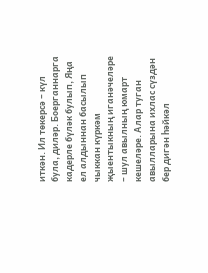иткән. Ил төкерсә – күл була, диләр. Боерганнарга кадерле бүләк булып, Яңа ел алдыннан басылып чыккан күркәм җыентыкның иганәчеләре – шул авылның юмарт кешеләре. Алар туган авылларына ихлас сүздән бер дигән һәйкәл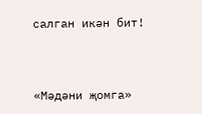салган икән бит!



«Мәдәни җомга»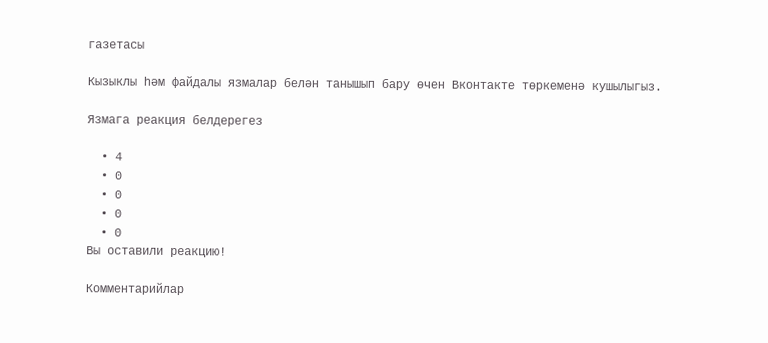газетасы

Кызыклы һәм файдалы язмалар белән танышып бару өчен Вконтакте төркеменә кушылыгыз.

Язмага реакция белдерегез

  • 4
  • 0
  • 0
  • 0
  • 0
Вы оставили реакцию!

Комментарийлар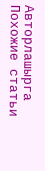Авторлашырга
Похожие статьи